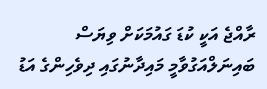ރާއްޖެ އަކީ ކުޑަ ގައުމަކަށް ވިޔަސް ބައިނަލްއަގުވާމީ މައިދާނުގައި ދިވެހިންގެ އަޑު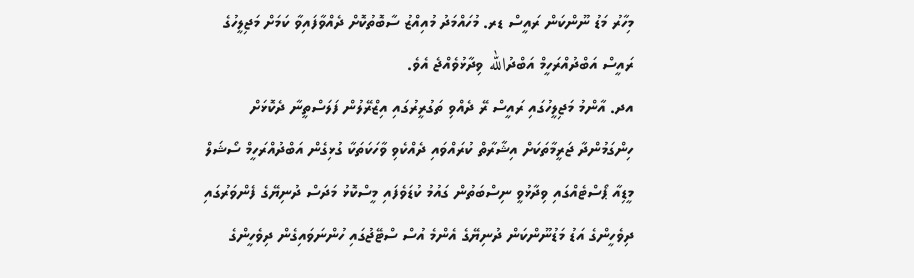މިހާރު މަޑު ނޫންކަން ރައީސް ޑރ. މުހައްމަދު މުއިއްޒު ސާބޮތުކޮށް ދެއްވާފައިވާ ކަމަށް މަޖިލީހުގެ ރައީސް އަބްދުއްރަހީމް އަބްދުالله ވިދާޅުވެއްޖެ އެވެ.
އދ. އާންމު މަޖިލީހުގައި ރައީސް ރޭ ދެއްވި ތަގުރީރުގައި އިޒްރޭލުން ފަލަސްތީނާ ދެކޮޅަށް ހިންގަމުންދާ ޖަރީމާތަކަށް އިޝާރާތް ކުރައްވައި ދެއްކެވި ވާހަކަތަކާ ގުޅިގެން އަބްދުއްރަހީމް ސޯޝަލް މީޑިއާ ޕޯސްޓެއްގައި ވިދާޅުވީ ނިސްބަތުން ގައުމު ކުޑަވެފައި މީސްކޮޅު މަދަސް ދުނިޔޭގެ ފެންވަރުގައި ދިވެހީންގެ އަޑު މަޑުނޫންކަން ދުނިޔޭގެ އެންމެ އުސް ސްޓޭޖުގައި ހުންނަވައިގެން ދިވެހީންގެ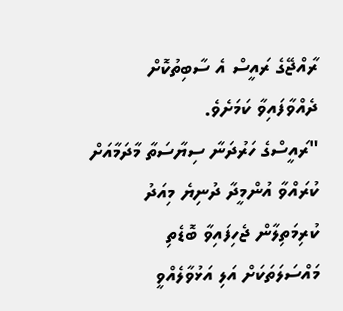ރާއްޖޭގެ ރައީސް އެ ސާބިތުކޮށް ދެއްވާފައިވާ ކަމަށެވެ.
"ރައީސްގެ ހަރުދަނާ ސިޔާސަތާ މާދަމާއަށް ކުރައްވާ އުންމީދާ ދުނިޔެ މިއަދު ކުރިމަތިލާން ޖެހިފައިވާ ބޮޑެތި މައްސަލަތަކަށް އަލި އަޅުވާލެއްވީ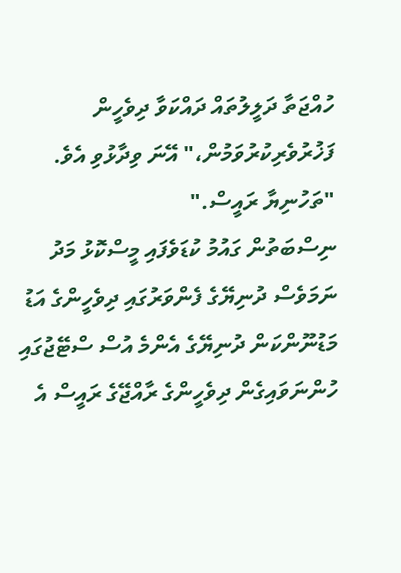ހުއްޖަތާ ދަލީލުތައް ދައްކަވާ ދިވެހީން ފަޚުރުވެރިކުރުވަމުން،" އޭނަ ވިދާޅުވި އެވެ. "ތަހުނިޔާ ރައީސް."
ނިސްބަތުން ގައުމު ކުޑަވެފައި މީސްކޮޅު މަދު ނަމަވެސް ދުނިޔޭގެ ފެންވަރުގައި ދިވެހީންގެ އަޑު މަޑުނޫންކަން ދުނިޔޭގެ އެންމެ އުސް ސްޓޭޖުގައި ހުންނަވައިގެން ދިވެހީންގެ ރާއްޖޭގެ ރައީސް އެ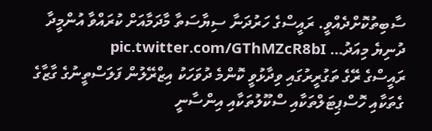ސާބިތުކޮށްދެއްވީ. ރައީސްގެ ހަރުދަނާ ސިޔާސަތާ މާދަމާއަށް ކުރައްވާ އުންމީދާ ދުނިޔެ މިއަދު… pic.twitter.com/GThMZcR8bI
ރައީސްގެ ރޭގެ ތަގުރީރުގައި ވިދާޅުވީ ކޮންމެ ދުވަހަކު އިޒްރޭލުން ފަލަސްތީނުގެ ގާޒާގެ ގެތަކާއި ހޮސްޕިޓަލްތަކާއި ސްކޫލުތަކާއި އިންސާނީ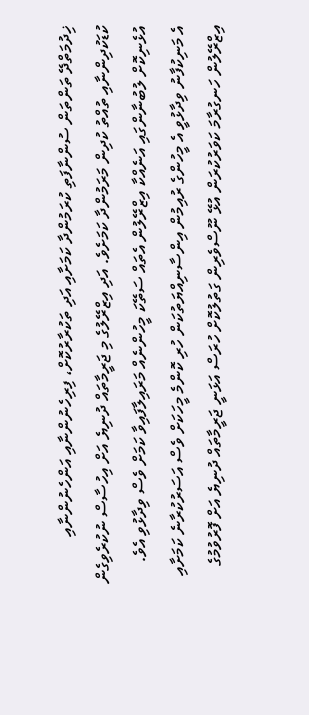ޚިދުމަތްދޭ ތަންތަން ސުންނާފަތި ކުރަމުންދާ ކަމަށާއި އަދި ތަކުރާރުކޮށް، ފިރިހެނުންނާއި އަންހެނުންނާއި ކުޑަކުދިންނާއި ތުއްތު ކުދިން މަރަމުންދާ ކަމަށެވެ. އަދި އިޒްރޭލުގެ މި ޖަރީމާތައް ދުނިޔެ އަށް އިހުސާސް ނުކުރެވިގެން އުޅެނިކޮށް ލުބުނާންގައި އަނެއްކާ އިޒްރޭލުން އެތައް ސަތޭކަ މީހުންނެއް މަރައިލާފައިވާ ކަމަށް ވެސް ވިދާޅުވި އެވެ.
އެ މަނިކުފާނު ވިދާޅުވީ އެ މީހުންގެ ރުއިމުން އިންސާނިއްޔަތުކަން ހުރި ކޮންމެ މީހަކަށް ވެސް އަސަރުކުރާނެ ކަމަށާއި އިޒްރޭލުން ހަނގުރާމަ ކަވަރުކުރަން އުޅޭ ނޫސްވެރިން ގަތުލުކޮށް ހުރަސް އަޅަނީ ޖަރީމާތައް ދުނިޔެ އަށް ފޮރުވުމުގެ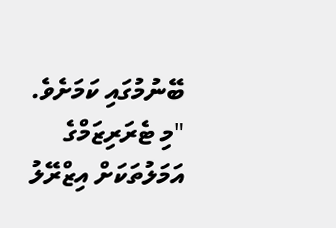ބޭނުމުގައި ކަމަށެވެ.
"މި ޓެރަރިޒަމްގެ އަމަލުތަކަށް އިޒްރޭލު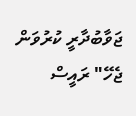ޖަވާބުދާރީ ކުރުވަން ޖެހޭ" ރައީސް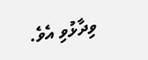ވިދާޅުވި އެވެ.